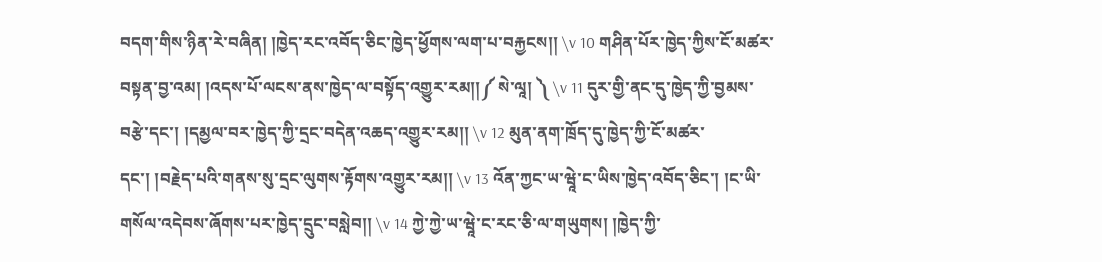བདག་གིས་ཉིན་རེ་བཞིན། །ཁྱེད་རང་འབོད་ཅིང་ཁྱེད་ཕྱོགས་ལག་པ་བརྐྱངས།། \v 10 གཤིན་པོར་ཁྱེད་ཀྱིས་ངོ་མཚར་བསྟན་བྱ་འམ། །འདས་པོ་ལངས་ནས་ཁྱེད་ལ་བསྟོད་འགྱུར་རམ།།༼ སེ་ལཱ། ༽ \v 11 དུར་གྱི་ནང་དུ་ཁྱེད་ཀྱི་བྱམས་བརྩེ་དང་། །དམྱལ་བར་ཁྱེད་ཀྱི་དྲང་བདེན་འཆད་འགྱུར་རམ།། \v 12 མུན་ནག་ཁྲོད་དུ་ཁྱེད་ཀྱི་ངོ་མཚར་དང་། །བརྗེད་པའི་གནས་སུ་དྲང་ལུགས་རྟོགས་འགྱུར་རམ།། \v 13 འོན་ཀྱང་ཡ་ཝཱེ་ང་ཡིས་ཁྱེད་འབོད་ཅིང་། །ང་ཡི་གསོལ་འདེབས་ཞོགས་པར་ཁྱེད་དྲུང་བསླེབ།། \v 14 ཀྱེ་ཀྱེ་ཡ་ཝཱེ་ང་རང་ཅི་ལ་གཡུགས། །ཁྱེད་ཀྱི་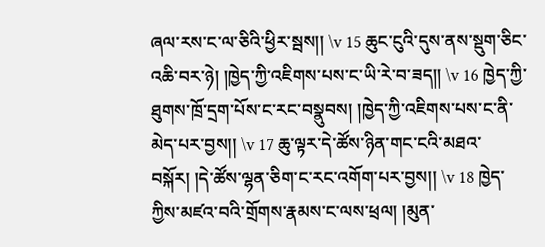ཞལ་རས་ང་ལ་ཅིའི་ཕྱིར་སྦས།། \v 15 ཆུང་ངུའི་དུས་ནས་སྡུག་ཅིང་འཆི་བར་ཉེ། །ཁྱེད་ཀྱི་འཇིགས་པས་ང་ཡི་རེ་བ་ཟད།། \v 16 ཁྱེད་ཀྱི་ཐུགས་ཁྲོ་དྲག་པོས་ང་རང་བསྣུབས། །ཁྱེད་ཀྱི་འཇིགས་པས་ང་ནི་མེད་པར་བྱས།། \v 17 ཆུ་ལྟར་དེ་ཚོས་ཉིན་གང་ངའི་མཐའ་བསྐོར། །དེ་ཚོས་ལྷན་ཅིག་ང་རང་འགོག་པར་བྱས།། \v 18 ཁྱེད་ཀྱིས་མཛའ་བའི་གྲོགས་རྣམས་ང་ལས་ཕྲལ། །མུན་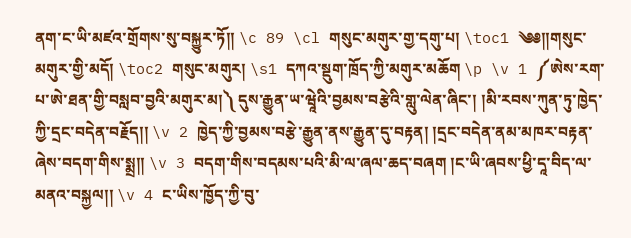ནག་ང་ཡི་མཛའ་གྲོགས་སུ་བསྐྱུར་ཏོ།། \c 89 \cl གསུང་མགུར་གྱ་དགུ་པ། \toc1 ༄༅།།གསུང་མགུར་གྱི་མདོ། \toc2 གསུང་མགུར། \s1 དཀའ་སྡུག་ཁྲོད་ཀྱི་མགུར་མཆོག \p \v 1 ༼ཨེས་རག་པ་ཨེ་ཐན་གྱི་བསླབ་བྱའི་མགུར་མ།༽ དུས་རྒྱུན་ཡ་ཝཱེའི་བྱམས་བརྩེའི་གླུ་ལེན་ཞིང་། །མི་རབས་ཀུན་ཏུ་ཁྱེད་ཀྱི་དྲང་བདེན་བརྗོད།། \v 2 ཁྱེད་ཀྱི་བྱམས་བརྩེ་རྒྱུན་ནས་རྒྱུན་དུ་བརྟན། །དྲང་བདེན་ནམ་མཁར་བརྟན་ཞེས་བདག་གིས་སྨྲ།། \v 3 བདག་གིས་བདམས་པའི་མི་ལ་ཞལ་ཆད་བཞག །ང་ཡི་ཞབས་ཕྱི་དཱ་བིད་ལ་མནའ་བསྐྱལ།། \v 4 ང་ཡིས་ཁྱོད་ཀྱི་བུ་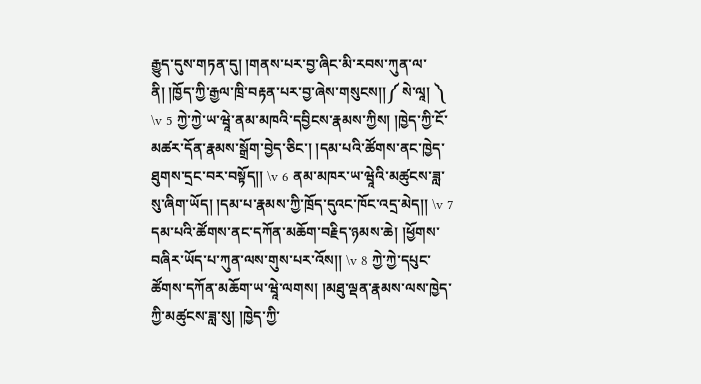རྒྱུད་དུས་གཏན་དུ། །གནས་པར་བྱ་ཞིང་མི་རབས་ཀུན་ལ་ནི། །ཁྱོད་ཀྱི་རྒྱལ་ཁྲི་བརྟན་པར་བྱ་ཞེས་གསུངས།།༼ སེ་ལཱ། ༽ \v 5 ཀྱེ་ཀྱེ་ཡ་ཝཱེ་ནམ་མཁའི་དབྱིངས་རྣམས་ཀྱིས། །ཁྱེད་ཀྱི་ངོ་མཚར་དོན་རྣམས་སྒྲོག་བྱེད་ཅིང་། །དམ་པའི་ཚོགས་ནང་ཁྱེད་ཐུགས་དྲང་བར་བསྟོད།། \v 6 ནམ་མཁར་ཡ་ཝཱེའི་མཚུངས་ཟླ་སུ་ཞིག་ཡོད། །དམ་པ་རྣམས་ཀྱི་ཁྲོད་དུའང་ཁོང་འདྲ་མེད།། \v 7 དམ་པའི་ཚོགས་ནང་དཀོན་མཆོག་བརྗིད་ཉམས་ཆེ། །ཕྱོགས་བཞིར་ཡོད་པ་ཀུན་ལས་གུས་པར་འོས།། \v 8 ཀྱེ་ཀྱེ་དཔུང་ཚོགས་དཀོན་མཆོག་ཡ་ཝཱེ་ལགས། །མཐུ་ལྡན་རྣམས་ལས་ཁྱེད་ཀྱི་མཚུངས་ཟླ་སུ། །ཁྱེད་ཀྱི་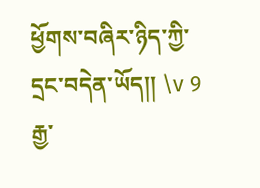ཕྱོགས་བཞིར་ཉིད་ཀྱི་དྲང་བདེན་ཡོད།། \v 9 རྒྱ་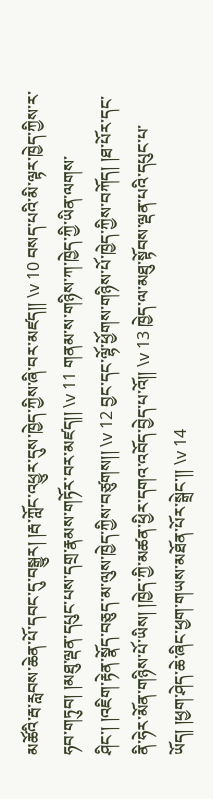མཚོའི་རྦ་རླབས་ཆེན་པོ་དབང་དུ་བསྒྱུར། །རྦ་ཀློང་འཕྱུར་དུས་ཁྱེད་ཀྱིས་ཞི་བར་མཛད།། \v 10 བསད་པའི་མི་ལྟར་ཁྱེད་ཀྱིས་ར་ཧབ་གཏུབ། །མཐུ་ལྡན་དཔུང་པས་དགྲ་རྣམས་གཏོར་བར་མཛད།། \v 11 གནམ་ས་གཉིས་ཀ་ཁྱེད་ཀྱི་ཡིན་ལགས་ཤིང་། །འཇིག་རྟེན་སྣོད་བཅུད་མ་ལུས་ཁྱེད་ཀྱིས་བཙུགས།། \v 12 བྱང་དང་ལྷོ་ཕྱོགས་གཉིས་པོ་ཁྱེད་ཀྱིས་བཀོད། །ཐ་པོར་དང་ནི་ཧེར་མོན་གཉིས་པོ་ཡིས། །ཁྱེད་ཀྱི་མཚན་ཕྱིར་དགའ་འབོད་བྱེད་པ་འོ།། \v 13 ཁྱེད་ལ་མཐུ་སྟོབས་ལྡན་པའི་དཔུང་པ་ཡོད། །ཕྱག་ཤེད་ཆེ་ཞིང་ཕྱག་གཡས་མཐོན་པོར་སྒྲེང་།། \v 14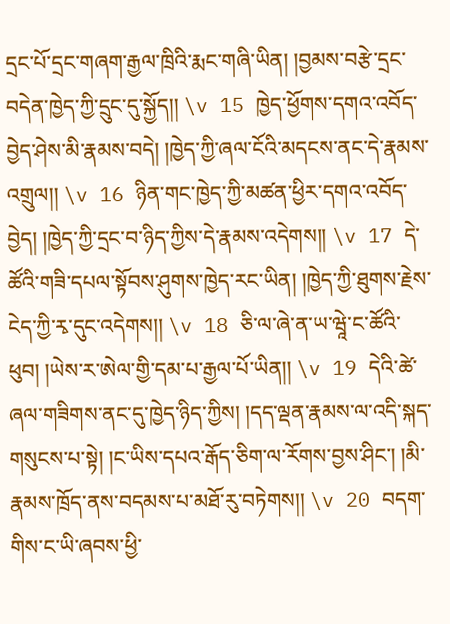དྲང་པོ་དྲང་གཞག་རྒྱལ་ཁྲིའི་རྨང་གཞི་ཡིན། །བྱམས་བརྩེ་དྲང་བདེན་ཁྱེད་ཀྱི་དྲུང་དུ་སྐྱོད།། \v 15 ཁྱེད་ཕྱོགས་དགའ་འབོད་བྱེད་ཤེས་མི་རྣམས་བདེ། །ཁྱེད་ཀྱི་ཞལ་ངོའི་མདངས་ནང་དེ་རྣམས་འགྲུལ།། \v 16 ཉིན་གང་ཁྱེད་ཀྱི་མཚན་ཕྱིར་དགའ་འབོད་བྱེད། །ཁྱེད་ཀྱི་དྲང་བ་ཉིད་ཀྱིས་དེ་རྣམས་འདེགས།། \v 17 དེ་ཚོའི་གཟི་དཔལ་སྟོབས་ཤུགས་ཁྱེད་རང་ཡིན། །ཁྱེད་ཀྱི་ཐུགས་རྗེས་ངེད་ཀྱི་རྭ་དུང་འདེགས།། \v 18 ཅི་ལ་ཞེ་ན་ཡ་ཝཱེ་ང་ཚོའི་ཕུབ། །ཡེས་ར་ཨེལ་གྱི་དམ་པ་རྒྱལ་པོ་ཡིན།། \v 19 དེའི་ཚེ་ཞལ་གཟིགས་ནང་དུ་ཁྱེད་ཉིད་ཀྱིས། །དད་ལྡན་རྣམས་ལ་འདི་སྐད་གསུངས་པ་སྟེ། །ང་ཡིས་དཔའ་རྒོད་ཅིག་ལ་རོགས་བྱས་ཤིང་། །མི་རྣམས་ཁྲོད་ནས་བདམས་པ་མཐོ་རུ་བཏེགས།། \v 20 བདག་གིས་ང་ཡི་ཞབས་ཕྱི་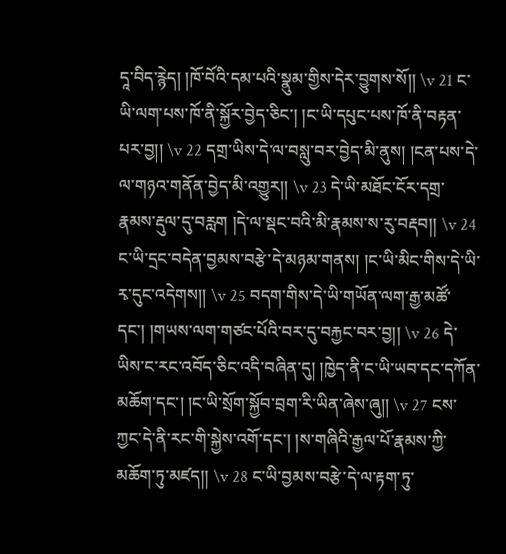དཱ་བིད་རྙེད། །ཁོ་བོའི་དམ་པའི་སྣུམ་གྱིས་དེར་བྱུགས་སོ།། \v 21 ང་ཡི་ལག་པས་ཁོ་ནི་སྐྱོར་བྱེད་ཅིང་། །ང་ཡི་དཔུང་པས་ཁོ་ནི་བརྟན་པར་བྱ།། \v 22 དགྲ་ཡིས་དེ་ལ་བསླུ་བར་བྱེད་མི་ནུས། །ངན་པས་དེ་ལ་གཉའ་གནོན་བྱེད་མི་འགྱུར།། \v 23 དེ་ཡི་མཐོང་ངོར་དགྲ་རྣམས་རྡུལ་དུ་བརླག །དེ་ལ་སྡང་བའི་མི་རྣམས་ས་རུ་བརྡབ།། \v 24 ང་ཡི་དྲང་བདེན་བྱམས་བརྩེ་དེ་མཉམ་གནས། །ང་ཡི་མིང་གིས་དེ་ཡི་རྭ་དུང་འདེགས།། \v 25 བདག་གིས་དེ་ཡི་གཡོན་ལག་རྒྱ་མཚོ་དང་། །གཡས་ལག་གཙང་པོའི་བར་དུ་བརྐྱང་བར་བྱ།། \v 26 དེ་ཡིས་ང་རང་འབོད་ཅིང་འདི་བཞིན་དུ། །ཁྱེད་ནི་ང་ཡི་ཡབ་དང་དཀོན་མཆོག་དང་། །ང་ཡི་སྲོག་སྐྱོབ་བྲག་རི་ཡིན་ཞེས་ཞུ།། \v 27 ངས་ཀྱང་དེ་ནི་རང་གི་སྐྱེས་འགོ་དང་། །ས་གཞིའི་རྒྱལ་པོ་རྣམས་ཀྱི་མཆོག་ཏུ་མཛད།། \v 28 ང་ཡི་བྱམས་བརྩེ་དེ་ལ་རྟག་ཏུ་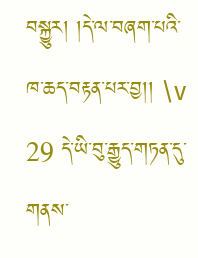བསྐྱུར། །དེ་ལ་བཞག་པའི་ཁ་ཆད་བརྟན་པར་བྱ།། \v 29 དེ་ཡི་བུ་རྒྱུད་གཏན་དུ་གནས་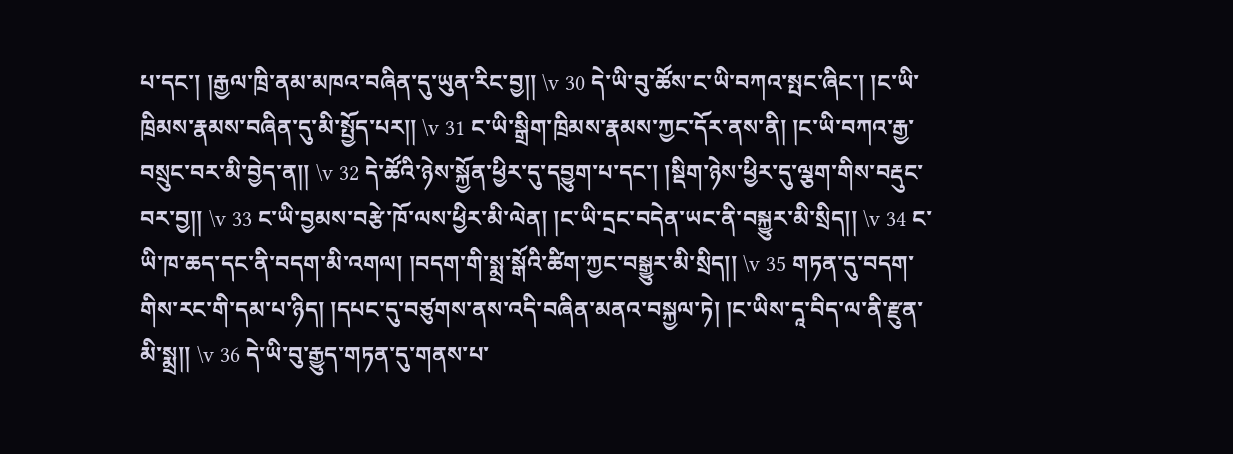པ་དང་། །རྒྱལ་ཁྲི་ནམ་མཁའ་བཞིན་དུ་ཡུན་རིང་བྱ།། \v 30 དེ་ཡི་བུ་ཚོས་ང་ཡི་བཀའ་སྤང་ཞིང་། །ང་ཡི་ཁྲིམས་རྣམས་བཞིན་དུ་མི་སྤྱོད་པར།། \v 31 ང་ཡི་སྒྲིག་ཁྲིམས་རྣམས་ཀྱང་དོར་ནས་ནི། །ང་ཡི་བཀའ་རྒྱ་བསྲུང་བར་མི་བྱེད་ན།། \v 32 དེ་ཚོའི་ཉེས་སྐྱོན་ཕྱིར་དུ་དབྱུག་པ་དང་། །སྡིག་ཉེས་ཕྱིར་དུ་ལྕག་གིས་བརྡུང་བར་བྱ།། \v 33 ང་ཡི་བྱམས་བརྩེ་ཁོ་ལས་ཕྱིར་མི་ལེན། །ང་ཡི་དྲང་བདེན་ཡང་ནི་བསྐྱུར་མི་སྲིད།། \v 34 ང་ཡི་ཁ་ཆད་དང་ནི་བདག་མི་འགལ། །བདག་གི་སྨྲ་སྒོའི་ཚིག་ཀྱང་བསྒྱུར་མི་སྲིད།། \v 35 གཏན་དུ་བདག་གིས་རང་གི་དམ་པ་ཉིད། །དཔང་དུ་བཙུགས་ནས་འདི་བཞིན་མནའ་བསྐྱལ་ཏེ། །ང་ཡིས་དཱ་བིད་ལ་ནི་རྫུན་མི་སྨྲ།། \v 36 དེ་ཡི་བུ་རྒྱུད་གཏན་དུ་གནས་པ་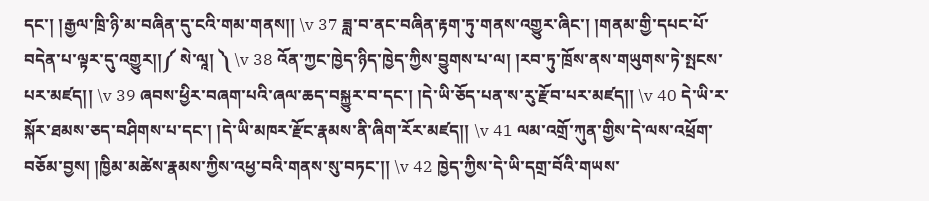དང་། །རྒྱལ་ཁྲི་ཉི་མ་བཞིན་དུ་ངའི་གམ་གནས།། \v 37 ཟླ་བ་ནང་བཞིན་རྟག་ཏུ་གནས་འགྱུར་ཞིང་། །གནམ་གྱི་དཔང་པོ་བདེན་པ་ལྟར་དུ་འགྱུར།།༼ སེ་ལཱ། ༽ \v 38 འོན་ཀྱང་ཁྱེད་ཉིད་ཁྱེད་ཀྱིས་བྱུགས་པ་ལ། །རབ་ཏུ་ཁྲོས་ནས་གཡུགས་ཏེ་སྤངས་པར་མཛད།། \v 39 ཞབས་ཕྱིར་བཞག་པའི་ཞལ་ཆད་བསྐྱུར་བ་དང་། །དེ་ཡི་ཅོད་པན་ས་རུ་རྫོབ་པར་མཛད།། \v 40 དེ་ཡི་ར་སྐོར་ཐམས་ཅད་བཤིགས་པ་དང་། །དེ་ཡི་མཁར་རྫོང་རྣམས་ནི་ཞིག་རོར་མཛད།། \v 41 ལམ་འགྲོ་ཀུན་གྱིས་དེ་ལས་འཕྲོག་བཅོམ་བྱས། །ཁྱིམ་མཚེས་རྣམས་ཀྱིས་འཕྱ་བའི་གནས་སུ་བཏང་།། \v 42 ཁྱེད་ཀྱིས་དེ་ཡི་དགྲ་བོའི་གཡས་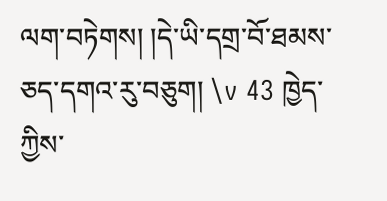ལག་བཏེགས། །དེ་ཡི་དགྲ་བོ་ཐམས་ཅད་དགའ་རུ་བཅུག། \v 43 ཁྱེད་ཀྱིས་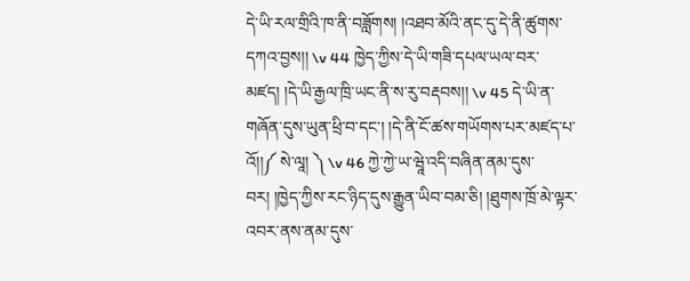དེ་ཡི་རལ་གྲིའི་ཁ་ནི་བཟློགས། །འཐབ་མོའི་ནང་དུ་དེ་ནི་ཚུགས་དཀའ་བྱས།། \v 44 ཁྱེད་ཀྱིས་དེ་ཡི་གཟི་དཔལ་ཡལ་བར་མཛད། །དེ་ཡི་རྒྱལ་ཁྲི་ཡང་ནི་ས་རུ་བརྡབས།། \v 45 དེ་ཡི་ན་གཞོན་དུས་ཡུན་ཕྲི་བ་དང་། །དེ་ནི་ངོ་ཚས་གཡོགས་པར་མཛད་པ་འོ།།༼ སེ་ལཱ། ༽ \v 46 ཀྱེ་ཀྱེ་ཡ་ཝཱེ་འདི་བཞིན་ནམ་དུས་བར། །ཁྱེད་ཀྱིས་རང་ཉིད་དུས་རྒྱུན་ཡིབ་བམ་ཅི། །ཐུགས་ཁྲོ་མེ་ལྟར་འབར་ནས་ནམ་དུས་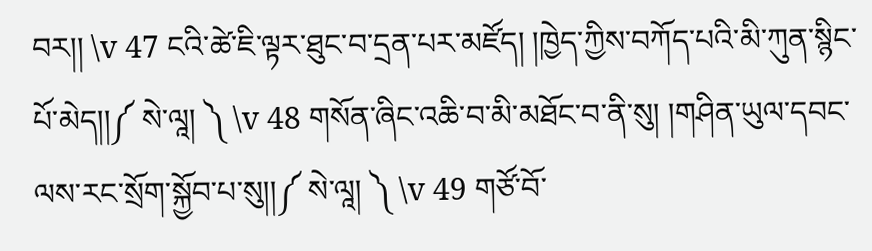བར།། \v 47 ངའི་ཚེ་ཇི་ལྟར་ཐུང་བ་དྲན་པར་མཛོད། །ཁྱེད་ཀྱིས་བཀོད་པའི་མི་ཀུན་སྙིང་པོ་མེད།།༼ སེ་ལཱ། ༽ \v 48 གསོན་ཞིང་འཆི་བ་མི་མཐོང་བ་ནི་སུ། །གཤིན་ཡུལ་དབང་ལས་རང་སྲོག་སྐྱོབ་པ་སུ།།༼ སེ་ལཱ། ༽ \v 49 གཙོ་བོ་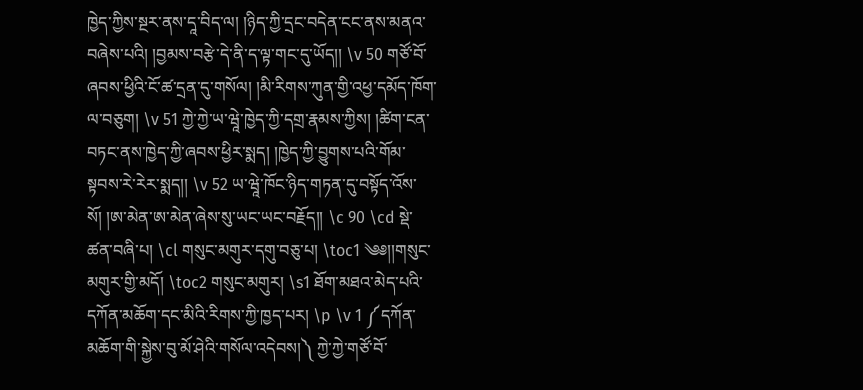ཁྱེད་ཀྱིས་སྔར་ནས་དཱ་བིད་ལ། །ཉིད་ཀྱི་དྲང་བདེན་ངང་ནས་མནའ་བཞེས་པའི། །བྱམས་བརྩེ་དེ་ནི་ད་ལྟ་གང་དུ་ཡོད།། \v 50 གཙོ་བོ་ཞབས་ཕྱིའི་ངོ་ཚ་དྲན་དུ་གསོལ། །མི་རིགས་ཀུན་གྱི་འཕྱ་དམོད་ཁོག་ལ་བཅུག། \v 51 ཀྱེ་ཀྱེ་ཡ་ཝཱེ་ཁྱེད་ཀྱི་དགྲ་རྣམས་ཀྱིས། །ཚིག་ངན་བཏང་ནས་ཁྱེད་ཀྱི་ཞབས་ཕྱིར་སྨད། །ཁྱེད་ཀྱི་བྱུགས་པའི་གོམ་སྟབས་རེ་རེར་སྨད།། \v 52 ཡ་ཝཱེ་ཁོང་ཉིད་གཏན་དུ་བསྟོད་འོས་སོ། །ཨ་མེན་ཨ་མེན་ཞེས་སུ་ཡང་ཡང་བརྗོད།། \c 90 \cd སྡེ་ཚན་བཞི་པ། \cl གསུང་མགུར་དགུ་བཅུ་པ། \toc1 ༄༅།།གསུང་མགུར་གྱི་མདོ། \toc2 གསུང་མགུར། \s1 ཐོག་མཐའ་མེད་པའི་དཀོན་མཆོག་དང་མིའི་རིགས་ཀྱི་ཁྱད་པར། \p \v 1 ༼དཀོན་མཆོག་གི་སྐྱེས་བུ་མོ་ཤེའི་གསོལ་འདེབས།༽ ཀྱེ་ཀྱེ་གཙོ་བོ་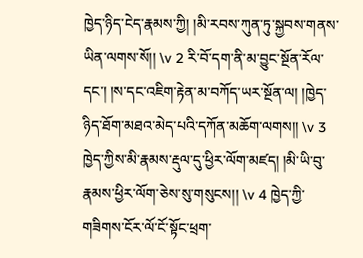ཁྱེད་ཉིད་ངེད་རྣམས་ཀྱི། །མི་རབས་ཀུན་ཏུ་སྐྱབས་གནས་ཡིན་ལགས་སོ།། \v 2 རི་བོ་དག་ནི་མ་བྱུང་སྔོན་རོལ་དང་། །ས་དང་འཇིག་རྟེན་མ་བཀོད་ཡར་སྔོན་ལ། །ཁྱེད་ཉིད་ཐོག་མཐའ་མེད་པའི་དཀོན་མཆོག་ལགས།། \v 3 ཁྱེད་ཀྱིས་མི་རྣམས་རྡུལ་དུ་ཕྱིར་ལོག་མཛད། །མི་ཡི་བུ་རྣམས་ཕྱིར་ལོག་ཅེས་སུ་གསུངས།། \v 4 ཁྱེད་ཀྱི་གཟིགས་ངོར་ལོ་ངོ་སྟོང་ཕྲག་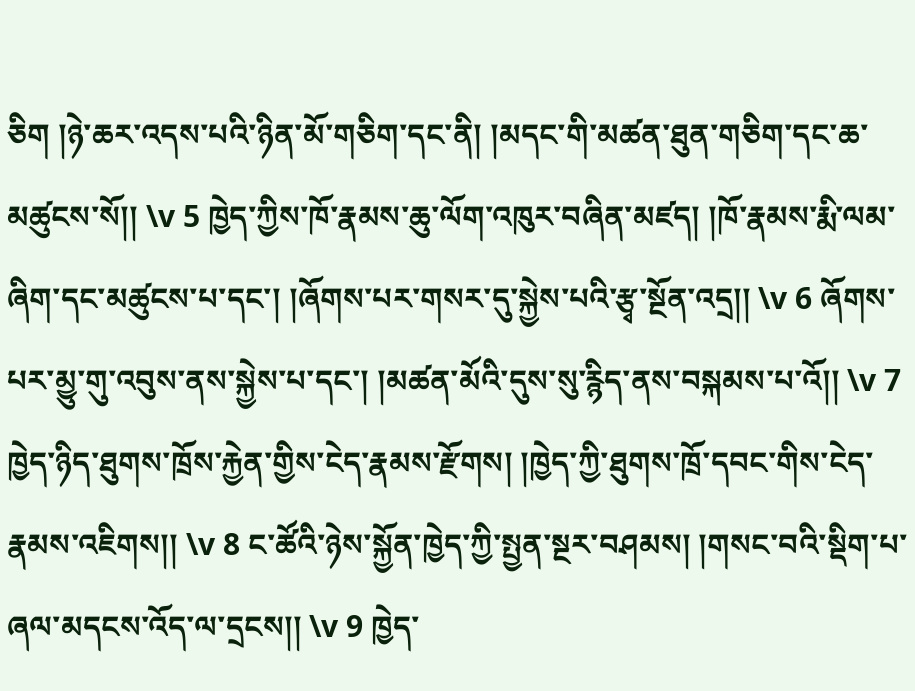ཅིག །ཉེ་ཆར་འདས་པའི་ཉིན་མོ་གཅིག་དང་ནི། །མདང་གི་མཚན་ཐུན་གཅིག་དང་ཆ་མཚུངས་སོ།། \v 5 ཁྱེད་ཀྱིས་ཁོ་རྣམས་ཆུ་ལོག་འཁུར་བཞིན་མཛད། །ཁོ་རྣམས་རྨི་ལམ་ཞིག་དང་མཚུངས་པ་དང་། །ཞོགས་པར་གསར་དུ་སྐྱེས་པའི་རྩྭ་སྔོན་འདྲ།། \v 6 ཞོགས་པར་མྱུ་གུ་འབུས་ནས་སྐྱེས་པ་དང་། །མཚན་མོའི་དུས་སུ་རྙིད་ནས་བསྐམས་པ་འོ།། \v 7 ཁྱེད་ཉིད་ཐུགས་ཁྲོས་རྐྱེན་གྱིས་ངེད་རྣམས་རྫོགས། །ཁྱེད་ཀྱི་ཐུགས་ཁྲོ་དབང་གིས་ངེད་རྣམས་འཇིགས།། \v 8 ང་ཚོའི་ཉེས་སྐྱོན་ཁྱེད་ཀྱི་སྤྱན་སྔར་བཤམས། །གསང་བའི་སྡིག་པ་ཞལ་མདངས་འོད་ལ་དྲངས།། \v 9 ཁྱེད་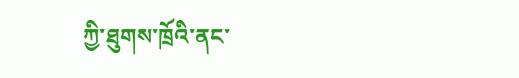ཀྱི་ཐུགས་ཁྲོའི་ནང་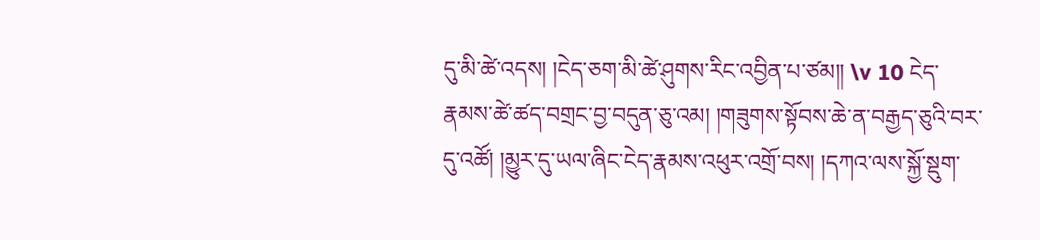དུ་མི་ཚེ་འདས། །ངེད་ཅག་མི་ཚེ་ཤུགས་རིང་འབྱིན་པ་ཙམ།། \v 10 ངེད་རྣམས་ཚེ་ཚད་བགྲང་བྱ་བདུན་ཅུ་འམ། །གཟུགས་སྟོབས་ཆེ་ན་བརྒྱད་ཅུའི་བར་དུ་འཚོ། །མྱུར་དུ་ཡལ་ཞིང་ངེད་རྣམས་འཕུར་འགྲོ་བས། །དཀའ་ལས་སྐྱོ་སྡུག་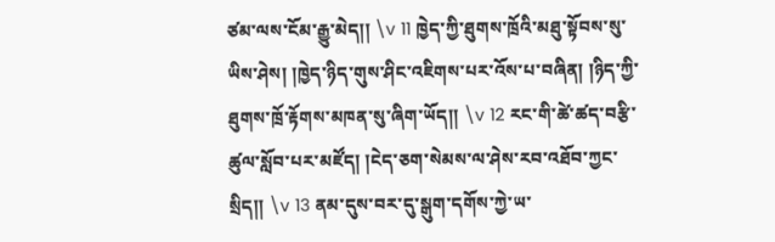ཙམ་ལས་ངོམ་རྒྱུ་མེད།། \v 11 ཁྱེད་ཀྱི་ཐུགས་ཁྲོའི་མཐུ་སྟོབས་སུ་ཡིས་ཤེས། །ཁྱེད་ཉིད་གུས་ཤིང་འཇིགས་པར་འོས་པ་བཞིན། །ཉིད་ཀྱི་ཐུགས་ཁྲོ་རྟོགས་མཁན་སུ་ཞིག་ཡོད།། \v 12 རང་གི་ཚེ་ཚད་བརྩི་ཚུལ་སློབ་པར་མཛོད། །ངེད་ཅག་སེམས་ལ་ཤེས་རབ་འཐོབ་ཀྱང་སྲིད།། \v 13 ནམ་དུས་བར་དུ་སྒུག་དགོས་ཀྱེ་ཡ་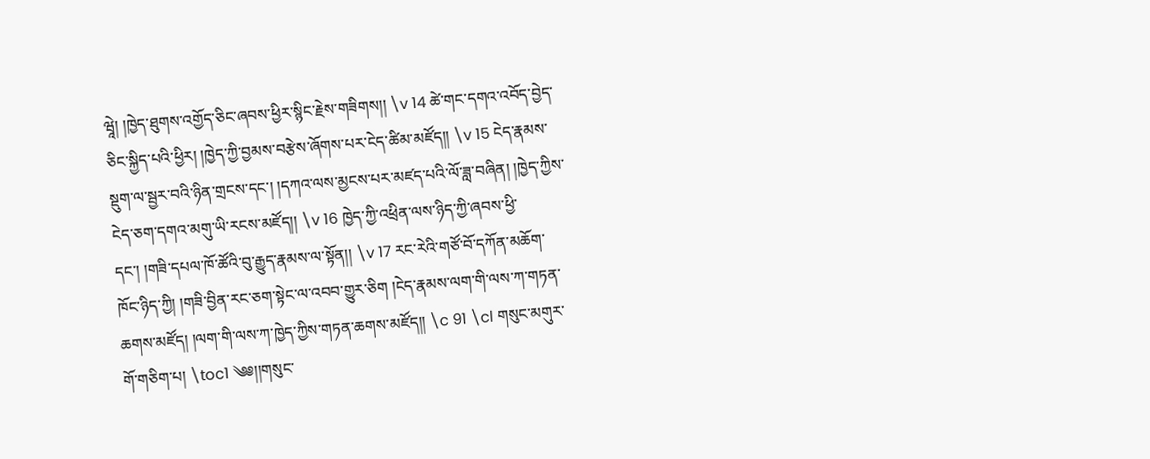ཝཱེ། །ཁྱེད་ཐུགས་འགྱོད་ཅིང་ཞབས་ཕྱིར་སྙིང་རྗེས་གཟིགས།། \v 14 ཚེ་གང་དགའ་འབོད་བྱེད་ཅིང་སྐྱིད་པའི་ཕྱིར། །ཁྱེད་ཀྱི་བྱམས་བརྩེས་ཞོགས་པར་ངེད་ཚིམ་མཛོད།། \v 15 ངེད་རྣམས་སྡུག་ལ་སྦྱར་བའི་ཉིན་གྲངས་དང་། །དཀའ་ལས་མྱངས་པར་མཛད་པའི་ལོ་ཟླ་བཞིན། །ཁྱེད་ཀྱིས་ངེད་ཅག་དགའ་མགུ་ཡི་རངས་མཛོད།། \v 16 ཁྱེད་ཀྱི་འཕྲིན་ལས་ཉིད་ཀྱི་ཞབས་ཕྱི་དང་། །གཟི་དཔལ་ཁོ་ཚོའི་བུ་རྒྱུད་རྣམས་ལ་སྟོན།། \v 17 རང་རེའི་གཙོ་བོ་དཀོན་མཆོག་ཁོང་ཉིད་ཀྱི། །གཟི་བྱིན་རང་ཅག་སྟེང་ལ་འབབ་གྱུར་ཅིག །ངེད་རྣམས་ལག་གི་ལས་ཀ་གཏན་ཆགས་མཛོད། །ལག་གི་ལས་ཀ་ཁྱེད་ཀྱིས་གཏན་ཆགས་མཛོད།། \c 91 \cl གསུང་མགུར་གོ་གཅིག་པ། \toc1 ༄༅།།གསུང་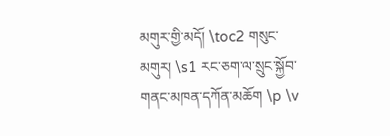མགུར་གྱི་མདོ། \toc2 གསུང་མགུར། \s1 རང་ཅག་ལ་སྲུང་སྐྱོབ་གནང་མཁན་དཀོན་མཆོག \p \v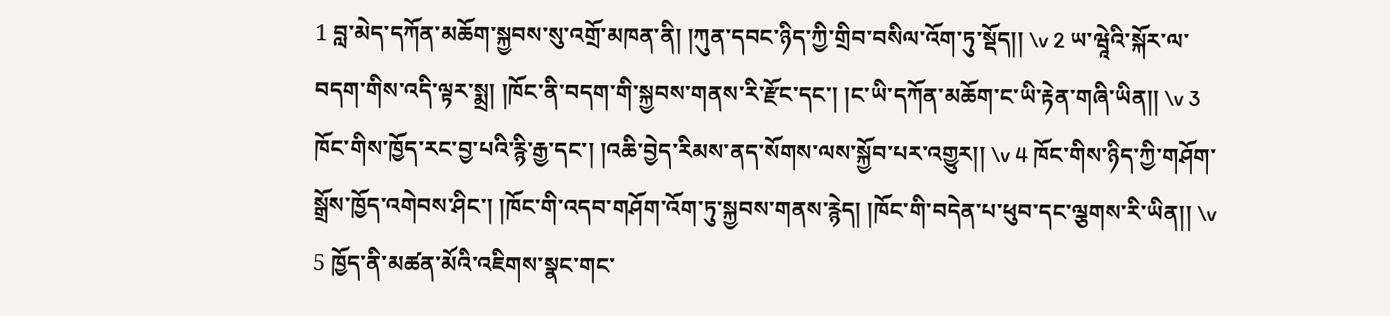1 བླ་མེད་དཀོན་མཆོག་སྐྱབས་སུ་འགྲོ་མཁན་ནི། །ཀུན་དབང་ཉིད་ཀྱི་གྲིབ་བསིལ་འོག་ཏུ་སྡོད།། \v 2 ཡ་ཝཱེའི་སྐོར་ལ་བདག་གིས་འདི་ལྟར་སྨྲ། །ཁོང་ནི་བདག་གི་སྐྱབས་གནས་རི་རྫོང་དང་། །ང་ཡི་དཀོན་མཆོག་ང་ཡི་རྟེན་གཞི་ཡིན།། \v 3 ཁོང་གིས་ཁྱོད་རང་བྱ་པའི་རྙི་རྒྱ་དང་། །འཆི་བྱེད་རིམས་ནད་སོགས་ལས་སྐྱོབ་པར་འགྱུར།། \v 4 ཁོང་གིས་ཉིད་ཀྱི་གཤོག་སྒྲོས་ཁྱོད་འགེབས་ཤིང་། །ཁོང་གི་འདབ་གཤོག་འོག་ཏུ་སྐྱབས་གནས་རྙེད། །ཁོང་གི་བདེན་པ་ཕུབ་དང་ལྕགས་རི་ཡིན།། \v 5 ཁྱོད་ནི་མཚན་མོའི་འཇིགས་སྣང་གང་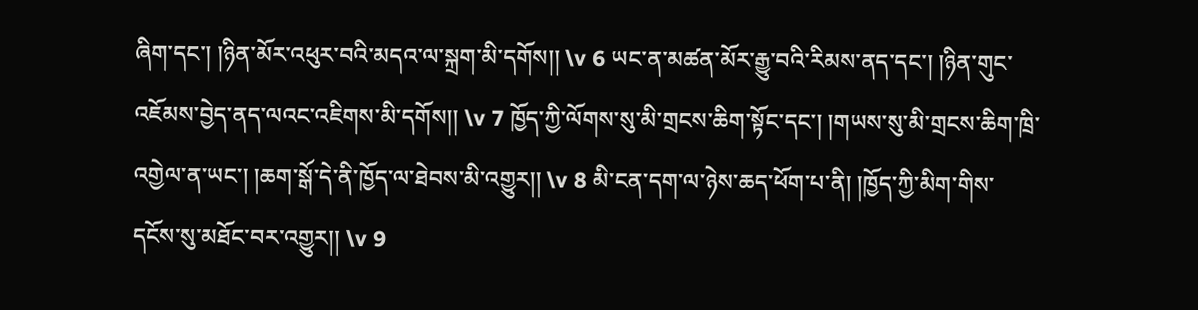ཞིག་དང་། །ཉིན་མོར་འཕུར་བའི་མདའ་ལ་སྐྲག་མི་དགོས།། \v 6 ཡང་ན་མཚན་མོར་རྒྱུ་བའི་རིམས་ནད་དང་། །ཉིན་གུང་འཇོམས་བྱེད་ནད་ལའང་འཇིགས་མི་དགོས།། \v 7 ཁྱོད་ཀྱི་ལོགས་སུ་མི་གྲངས་ཆིག་སྟོང་དང་། །གཡས་སུ་མི་གྲངས་ཆིག་ཁྲི་འགྱེལ་ན་ཡང་། །ཆག་སྒོ་དེ་ནི་ཁྱོད་ལ་ཐེབས་མི་འགྱུར།། \v 8 མི་ངན་དག་ལ་ཉེས་ཆད་ཕོག་པ་ནི། །ཁྱོད་ཀྱི་མིག་གིས་དངོས་སུ་མཐོང་བར་འགྱུར།། \v 9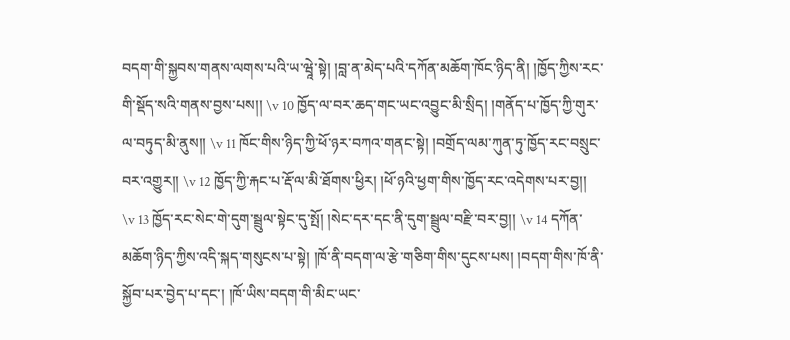བདག་གི་སྐྱབས་གནས་ལགས་པའི་ཡ་ཝཱེ་སྟེ། །བླ་ན་མེད་པའི་དཀོན་མཆོག་ཁོང་ཉིད་ནི། །ཁྱོད་ཀྱིས་རང་གི་སྡོད་སའི་གནས་བྱས་པས།། \v 10 ཁྱོད་ལ་བར་ཆད་གང་ཡང་འབྱུང་མི་སྲིད། །གནོད་པ་ཁྱོད་ཀྱི་གུར་ལ་བཏུད་མི་ནུས།། \v 11 ཁོང་གིས་ཉིད་ཀྱི་ཕོ་ཉར་བཀའ་གནང་སྟེ། །བགྲོད་ལམ་ཀུན་ཏུ་ཁྱོད་རང་བསྲུང་བར་འགྱུར།། \v 12 ཁྱོད་ཀྱི་རྐང་པ་རྡོ་ལ་མི་ཐོགས་ཕྱིར། །ཕོ་ཉའི་ཕྱག་གིས་ཁྱོད་རང་འདེགས་པར་བྱ།། \v 13 ཁྱོད་རང་སེང་གེ་དུག་སྦྲུལ་སྟེང་དུ་སྤོ། །སེང་དར་དང་ནི་དུག་སྦྲུལ་བརྫི་བར་བྱ།། \v 14 དཀོན་མཆོག་ཉིད་ཀྱིས་འདི་སྐད་གསུངས་པ་སྟེ། །ཁོ་ནི་བདག་ལ་རྩེ་གཅིག་གིས་དུངས་པས། །བདག་གིས་ཁོ་ནི་སྐྱོབ་པར་བྱེད་པ་དང་། །ཁོ་ཡིས་བདག་གི་མིང་ཡང་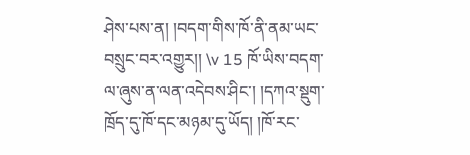ཤེས་པས་ན། །བདག་གིས་ཁོ་ནི་ནམ་ཡང་བསྲུང་བར་འགྱུར།། \v 15 ཁོ་ཡིས་བདག་ལ་ཞུས་ན་ལན་འདེབས་ཤིང་། །དཀའ་སྡུག་ཁྲོད་དུ་ཁོ་དང་མཉམ་དུ་ཡོད། །ཁོ་རང་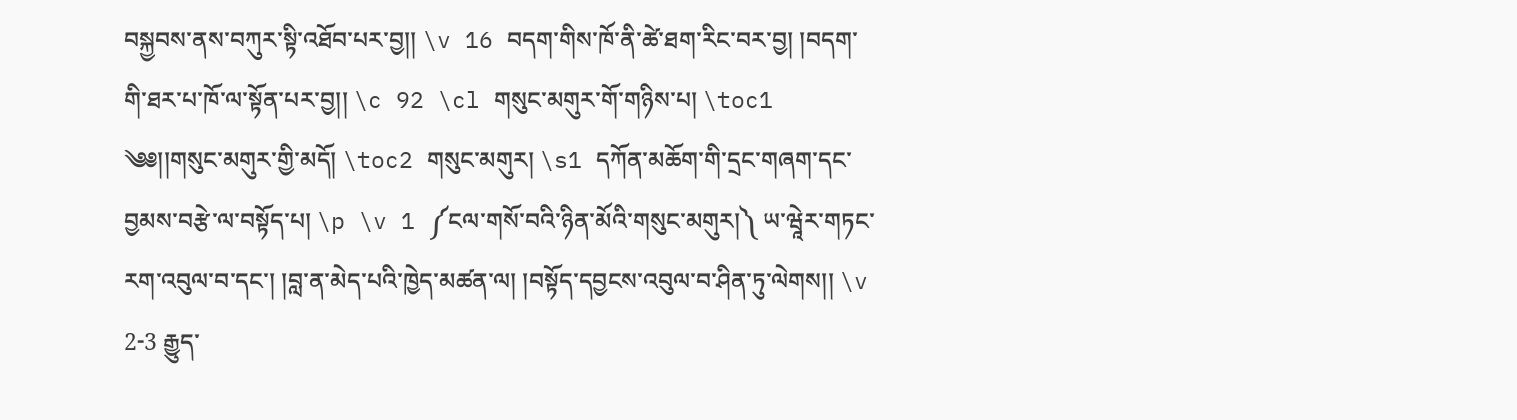བསྐྱབས་ནས་བཀུར་སྟི་འཐོབ་པར་བྱ།། \v 16 བདག་གིས་ཁོ་ནི་ཚེ་ཐག་རིང་བར་བྱ། །བདག་གི་ཐར་པ་ཁོ་ལ་སྟོན་པར་བྱ།། \c 92 \cl གསུང་མགུར་གོ་གཉིས་པ། \toc1 ༄༅།།གསུང་མགུར་གྱི་མདོ། \toc2 གསུང་མགུར། \s1 དཀོན་མཆོག་གི་དྲང་གཞག་དང་བྱམས་བརྩེ་ལ་བསྟོད་པ། \p \v 1 ༼ངལ་གསོ་བའི་ཉིན་མོའི་གསུང་མགུར།༽ ཡ་ཝཱེར་གཏང་རག་འབུལ་བ་དང་། །བླ་ན་མེད་པའི་ཁྱེད་མཚན་ལ། །བསྟོད་དབྱངས་འབུལ་བ་ཤིན་ཏུ་ལེགས།། \v 2-3 རྒྱུད་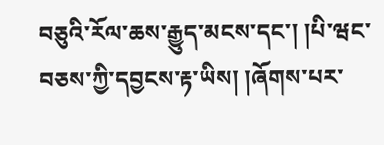བཅུའི་རོལ་ཆས་རྒྱུད་མངས་དང་། །པི་ཝང་བཅས་ཀྱི་དབྱངས་རྟ་ཡིས། །ཞོགས་པར་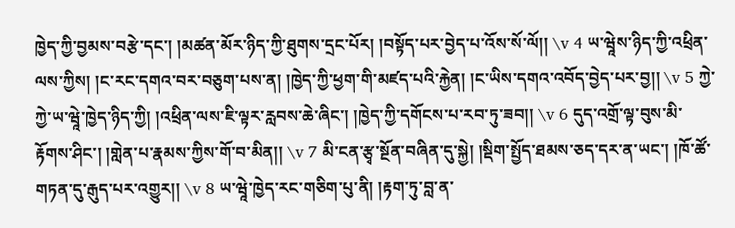ཁྱེད་ཀྱི་བྱམས་བརྩེ་དང་། །མཚན་མོར་ཉིད་ཀྱི་ཐུགས་དྲང་པོར། །བསྟོད་པར་བྱེད་པ་འོས་སོ་ལོ།། \v 4 ཡ་ཝཱེས་ཉིད་ཀྱི་འཕྲིན་ལས་ཀྱིས། །ང་རང་དགའ་བར་བཅུག་པས་ན། །ཁྱེད་ཀྱི་ཕྱག་གི་མཛད་པའི་རྐྱེན། །ང་ཡིས་དགའ་འབོད་བྱེད་པར་བྱ།། \v 5 ཀྱེ་ཀྱེ་ཡ་ཝཱེ་ཁྱེད་ཉིད་ཀྱི། །འཕྲིན་ལས་ཇི་ལྟར་རླབས་ཆེ་ཞིང་། །ཁྱེད་ཀྱི་དགོངས་པ་རབ་ཏུ་ཟབ།། \v 6 དུད་འགྲོ་ལྟ་བུས་མི་རྟོགས་ཤིང་། །གླེན་པ་རྣམས་ཀྱིས་གོ་བ་མིན།། \v 7 མི་ངན་རྩྭ་སྔོན་བཞིན་དུ་སྐྱེ། །སྡིག་སྤྱོད་ཐམས་ཅད་དར་ན་ཡང་། །ཁོ་ཚོ་གཏན་དུ་རྒུད་པར་འགྱུར།། \v 8 ཡ་ཝཱེ་ཁྱེད་རང་གཅིག་པུ་ནི། །རྟག་ཏུ་བླ་ན་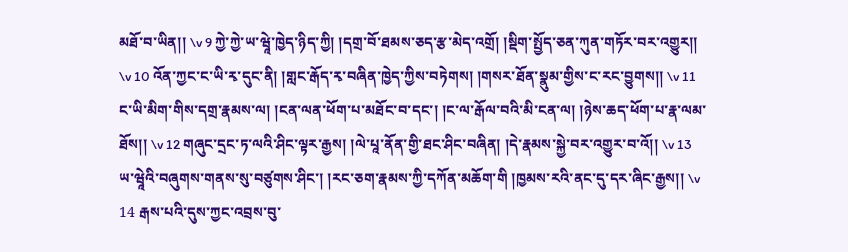མཐོ་བ་ཡིན།། \v 9 ཀྱེ་ཀྱེ་ཡ་ཝཱེ་ཁྱེད་ཉིད་ཀྱི། །དགྲ་བོ་ཐམས་ཅད་རྩ་མེད་འགྲོ། །སྡིག་སྤྱོད་ཅན་ཀུན་གཏོར་བར་འགྱུར།། \v 10 འོན་ཀྱང་ང་ཡི་རྭ་དུང་ནི། །གླང་རྒོད་རྭ་བཞིན་ཁྱེད་ཀྱིས་བཏེགས། །གསར་ཐོན་སྣུམ་གྱིས་ང་རང་བྱུགས།། \v 11 ང་ཡི་མིག་གིས་དགྲ་རྣམས་ལ། །ངན་ལན་ཕོག་པ་མཐོང་བ་དང་། །ང་ལ་རྒོལ་བའི་མི་ངན་ལ། །ཉེས་ཆད་ཕོག་པ་རྣ་ལམ་ཐོས།། \v 12 གཞུང་དྲང་ཏ་ལའི་ཤིང་ལྟར་རྒྱས། །ལེ་པཱ་ནོན་གྱི་ཐང་ཤིང་བཞིན། །དེ་རྣམས་སྐྱེ་བར་འགྱུར་བ་འོ།། \v 13 ཡ་ཝཱེའི་བཞུགས་གནས་སུ་བཙུགས་ཤིང་། །རང་ཅག་རྣམས་ཀྱི་དཀོན་མཆོག་གི །ཁྱམས་རའི་ནང་དུ་དར་ཞིང་རྒྱས།། \v 14 རྒས་པའི་དུས་ཀྱང་འབྲས་བུ་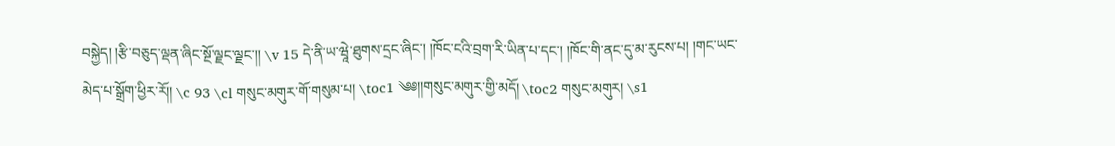བསྐྱེད། །རྩི་བཅུད་ལྡན་ཞིང་སྔོ་ལྗང་ལྗང་།། \v 15 དེ་ནི་ཡ་ཝཱེ་ཐུགས་དྲང་ཞིང་། །ཁོང་ངའི་བྲག་རི་ཡིན་པ་དང་། །ཁོང་གི་ནང་དུ་མ་རུངས་པ། །གང་ཡང་མེད་པ་སྒྲོག་ཕྱིར་རོ།། \c 93 \cl གསུང་མགུར་གོ་གསུམ་པ། \toc1 ༄༅།།གསུང་མགུར་གྱི་མདོ། \toc2 གསུང་མགུར། \s1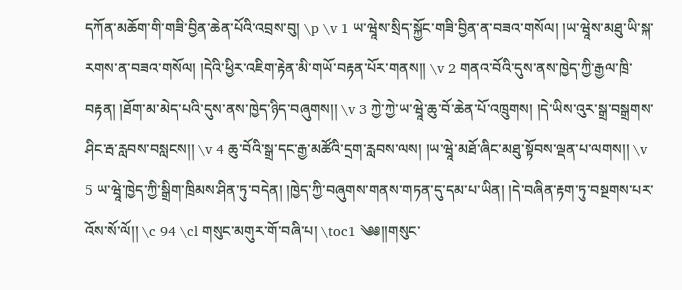དཀོན་མཆོག་གི་གཟི་བྱིན་ཆེན་པོའི་འབྲས་བུ། \p \v 1 ཡ་ཝཱེས་སྲིད་སྐྱོང་གཟི་བྱིན་ན་བཟའ་གསོལ། །ཡ་ཝཱེས་མཐུ་ཡི་སྐ་རགས་ན་བཟའ་གསོལ། །དེའི་ཕྱིར་འཇིག་རྟེན་མི་གཡོ་བརྟན་པོར་གནས།། \v 2 གནའ་བོའི་དུས་ནས་ཁྱེད་ཀྱི་རྒྱལ་ཁྲི་བརྟན། །ཐོག་མ་མེད་པའི་དུས་ནས་ཁྱེད་ཉིད་བཞུགས།། \v 3 ཀྱེ་ཀྱེ་ཡ་ཝཱེ་ཆུ་བོ་ཆེན་པོ་འཁྲུགས། །དེ་ཡིས་འུར་སྒྲ་བསྒྲགས་ཤིང་རྦ་རླབས་བསླངས།། \v 4 ཆུ་བོའི་སྒྲ་དང་རྒྱ་མཚོའི་དྲག་རླབས་ལས། །ཡ་ཝཱེ་མཐོ་ཞིང་མཐུ་སྟོབས་ལྡན་པ་ལགས།། \v 5 ཡ་ཝཱེ་ཁྱེད་ཀྱི་སྒྲིག་ཁྲིམས་ཤིན་ཏུ་བདེན། །ཁྱེད་ཀྱི་བཞུགས་གནས་གཏན་དུ་དམ་པ་ཡིན། །དེ་བཞིན་རྟག་ཏུ་བསྔགས་པར་འོས་སོ་ལོ།། \c 94 \cl གསུང་མགུར་གོ་བཞི་པ། \toc1 ༄༅།།གསུང་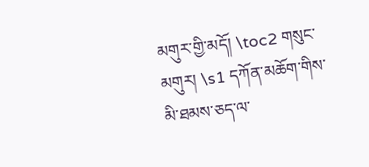མགུར་གྱི་མདོ། \toc2 གསུང་མགུར། \s1 དཀོན་མཆོག་གིས་མི་ཐམས་ཅད་ལ་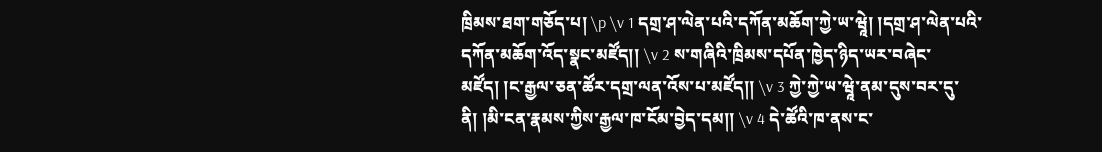ཁྲིམས་ཐག་གཅོད་པ། \p \v 1 དགྲ་ཤ་ལེན་པའི་དཀོན་མཆོག་ཀྱེ་ཡ་ཝཱེ། །དགྲ་ཤ་ལེན་པའི་དཀོན་མཆོག་འོད་སྣང་མཛོད།། \v 2 ས་གཞིའི་ཁྲིམས་དཔོན་ཁྱེད་ཉིད་ཡར་བཞེང་མཛོད། །ང་རྒྱལ་ཅན་ཚོར་དགྲ་ལན་འོས་པ་མཛོད།། \v 3 ཀྱེ་ཀྱེ་ཡ་ཝཱེ་ནམ་དུས་བར་དུ་ནི། །མི་ངན་རྣམས་ཀྱིས་རྒྱལ་ཁ་ངོམ་བྱེད་དམ།། \v 4 དེ་ཚོའི་ཁ་ནས་ང་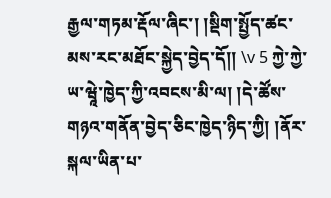རྒྱལ་གཏམ་རྡོལ་ཞིང་། །སྡིག་སྤྱོད་ཚང་མས་རང་མཐོང་སྐྱེད་བྱེད་དོ།། \v 5 ཀྱེ་ཀྱེ་ཡ་ཝཱེ་ཁྱེད་ཀྱི་འབངས་མི་ལ། །དེ་ཚོས་གཉའ་གནོན་བྱེད་ཅིང་ཁྱེད་ཉིད་ཀྱི། །ནོར་སྐལ་ཡིན་པ་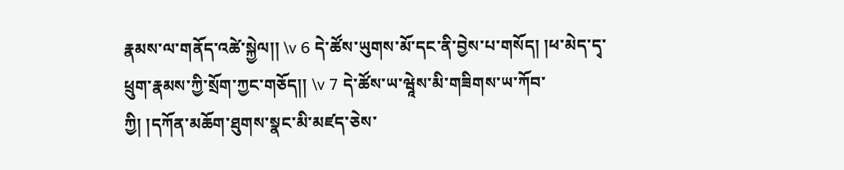རྣམས་ལ་གནོད་འཚེ་སྐྱེལ།། \v 6 དེ་ཚོས་ཡུགས་མོ་དང་ནི་བྱེས་པ་གསོད། །ཕ་མེད་དྭ་ཕྲུག་རྣམས་ཀྱི་སྲོག་ཀྱང་གཅོད།། \v 7 དེ་ཚོས་ཡ་ཝཱེས་མི་གཟིགས་ཡ་ཀོབ་ཀྱི། །དཀོན་མཆོག་ཐུགས་སྣང་མི་མཛད་ཅེས་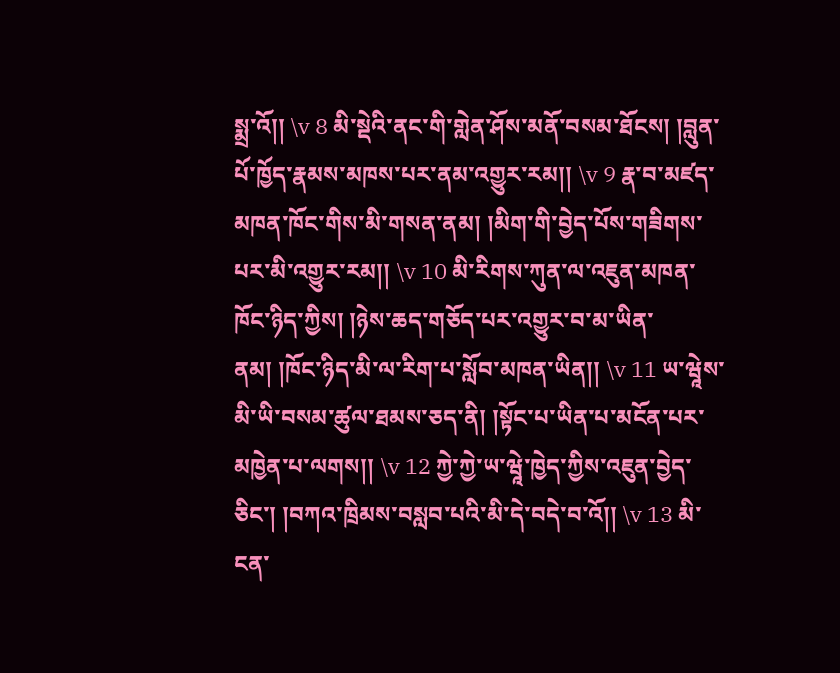སྨྲ་འོ།། \v 8 མི་སྡེའི་ནང་གི་གླེན་ཤོས་མནོ་བསམ་ཐོངས། །བླུན་པོ་ཁྱོད་རྣམས་མཁས་པར་ནམ་འགྱུར་རམ།། \v 9 རྣ་བ་མཛད་མཁན་ཁོང་གིས་མི་གསན་ནམ། །མིག་གི་བྱེད་པོས་གཟིགས་པར་མི་འགྱུར་རམ།། \v 10 མི་རིགས་ཀུན་ལ་འཇུན་མཁན་ཁོང་ཉིད་ཀྱིས། །ཉེས་ཆད་གཅོད་པར་འགྱུར་བ་མ་ཡིན་ནམ། །ཁོང་ཉིད་མི་ལ་རིག་པ་སློབ་མཁན་ཡིན།། \v 11 ཡ་ཝཱེས་མི་ཡི་བསམ་ཚུལ་ཐམས་ཅད་ནི། །སྟོང་པ་ཡིན་པ་མངོན་པར་མཁྱེན་པ་ལགས།། \v 12 ཀྱེ་ཀྱེ་ཡ་ཝཱེ་ཁྱེད་ཀྱིས་འཇུན་བྱེད་ཅིང་། །བཀའ་ཁྲིམས་བསླབ་པའི་མི་དེ་བདེ་བ་འོ།། \v 13 མི་ངན་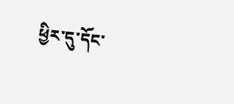ཕྱིར་དུ་དོང་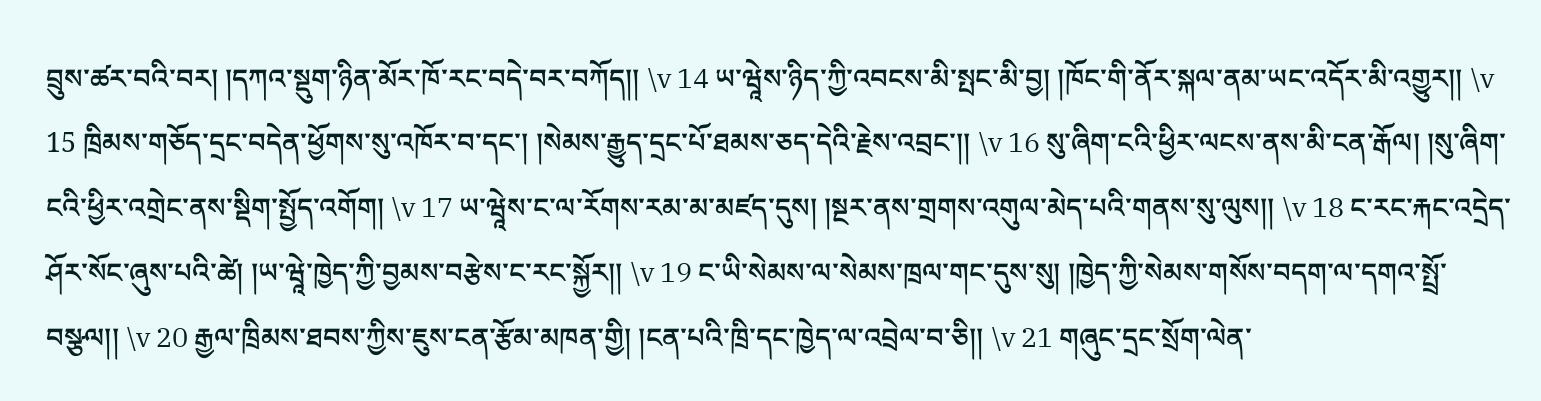བྲུས་ཚར་བའི་བར། །དཀའ་སྡུག་ཉིན་མོར་ཁོ་རང་བདེ་བར་བཀོད།། \v 14 ཡ་ཝཱེས་ཉིད་ཀྱི་འབངས་མི་སྤང་མི་བྱ། །ཁོང་གི་ནོར་སྐལ་ནམ་ཡང་འདོར་མི་འགྱུར།། \v 15 ཁྲིམས་གཅོད་དྲང་བདེན་ཕྱོགས་སུ་འཁོར་བ་དང་། །སེམས་རྒྱུད་དྲང་པོ་ཐམས་ཅད་དེའི་རྗེས་འབྲང་།། \v 16 སུ་ཞིག་ངའི་ཕྱིར་ལངས་ནས་མི་ངན་རྒོལ། །སུ་ཞིག་ངའི་ཕྱིར་འགྲེང་ནས་སྡིག་སྤྱོད་འགོག། \v 17 ཡ་ཝཱེས་ང་ལ་རོགས་རམ་མ་མཛད་དུས། །སྔར་ནས་གྲགས་འགུལ་མེད་པའི་གནས་སུ་ལུས།། \v 18 ང་རང་རྐང་འདྲེད་ཤོར་སོང་ཞུས་པའི་ཚེ། །ཡ་ཝཱེ་ཁྱེད་ཀྱི་བྱམས་བརྩེས་ང་རང་སྐྱོར།། \v 19 ང་ཡི་སེམས་ལ་སེམས་ཁྲལ་གང་དུས་སུ། །ཁྱེད་ཀྱི་སེམས་གསོས་བདག་ལ་དགའ་སྤྲོ་བསྩལ།། \v 20 རྒྱལ་ཁྲིམས་ཐབས་ཀྱིས་ཇུས་ངན་རྩོམ་མཁན་གྱི། །ངན་པའི་ཁྲི་དང་ཁྱེད་ལ་འབྲེལ་བ་ཅི།། \v 21 གཞུང་དྲང་སྲོག་ལེན་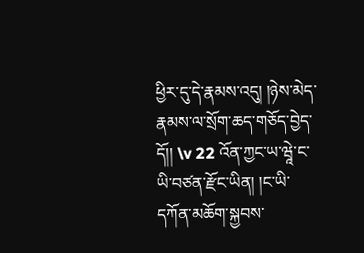ཕྱིར་དུ་དེ་རྣམས་འདུ། །ཉེས་མེད་རྣམས་ལ་སྲོག་ཆད་གཅོད་བྱེད་དོ།། \v 22 འོན་ཀྱང་ཡ་ཝཱེ་ང་ཡི་བཙན་རྫོང་ཡིན། །ང་ཡི་དཀོན་མཆོག་སྐྱབས་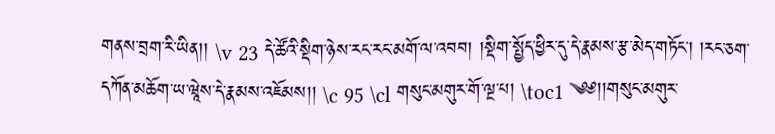གནས་བྲག་རི་ཡིན།། \v 23 དེ་ཚོའི་སྡིག་ཉེས་རང་རང་མགོ་ལ་འབབ། །སྡིག་སྤྱོད་ཕྱིར་དུ་དེ་རྣམས་རྩ་མེད་གཏོང་། །རང་ཅག་དཀོན་མཆོག་ཡ་ཝཱེས་དེ་རྣམས་འཇོམས།། \c 95 \cl གསུང་མགུར་གོ་ལྔ་པ། \toc1 ༄༅།།གསུང་མགུར་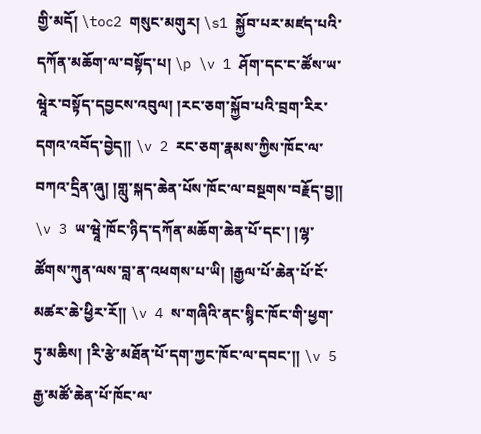གྱི་མདོ། \toc2 གསུང་མགུར། \s1 སྐྱོབ་པར་མཛད་པའི་དཀོན་མཆོག་ལ་བསྟོད་པ། \p \v 1 ཤོག་དང་ང་ཚོས་ཡ་ཝཱེར་བསྟོད་དབྱངས་འབུལ། །རང་ཅག་སྐྱོབ་པའི་བྲག་རིར་དགའ་འབོད་བྱེད།། \v 2 རང་ཅག་རྣམས་ཀྱིས་ཁོང་ལ་བཀའ་དྲིན་ཞུ། །གླུ་སྐད་ཆེན་པོས་ཁོང་ལ་བསྔགས་བརྗོད་བྱ།། \v 3 ཡ་ཝཱེ་ཁོང་ཉིད་དཀོན་མཆོག་ཆེན་པོ་དང་། །ལྷ་ཚོགས་ཀུན་ལས་བླ་ན་འཕགས་པ་ཡི། །རྒྱལ་པོ་ཆེན་པོ་ངོ་མཚར་ཆེ་ཕྱིར་རོ།། \v 4 ས་གཞིའི་ནང་སྙིང་ཁོང་གི་ཕྱག་ཏུ་མཆིས། །རི་རྩེ་མཐོན་པོ་དག་ཀྱང་ཁོང་ལ་དབང་།། \v 5 རྒྱ་མཚོ་ཆེན་པོ་ཁོང་ལ་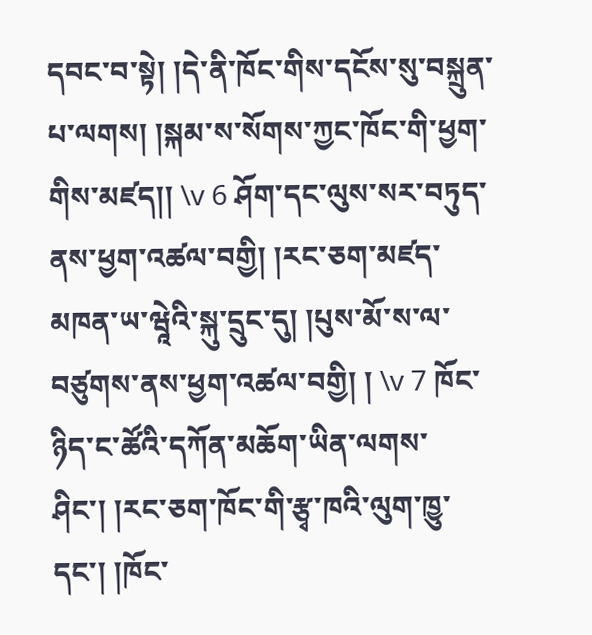དབང་བ་སྟེ། །དེ་ནི་ཁོང་གིས་དངོས་སུ་བསྐྲུན་པ་ལགས། །སྐམ་ས་སོགས་ཀྱང་ཁོང་གི་ཕྱག་གིས་མཛད།། \v 6 ཤོག་དང་ལུས་སར་བཏུད་ནས་ཕྱག་འཚལ་བགྱི། །རང་ཅག་མཛད་མཁན་ཡ་ཝཱེའི་སྐུ་དྲུང་དུ། །པུས་མོ་ས་ལ་བཙུགས་ནས་ཕྱག་འཚལ་བགྱི། ། \v 7 ཁོང་ཉིད་ང་ཚོའི་དཀོན་མཆོག་ཡིན་ལགས་ཤིང་། །རང་ཅག་ཁོང་གི་རྩྭ་ཁའི་ལུག་ཁྱུ་དང་། །ཁོང་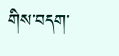གིས་བདག་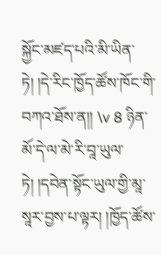སྐྱོང་མཛད་པའི་མི་ཡིན་ཏེ། །དེ་རིང་ཁྱོད་ཚོས་ཁོང་གི་བཀའ་ཐོས་ན།། \v 8 ཉིན་མོ་དེ་ལ་མེ་རི་བཱ་ཡུལ་ཏེ། །དབེན་སྟོང་ཡུལ་གྱི་མཱ་སཱར་བྱས་པ་ལྟར། །ཁྱོད་ཚོས་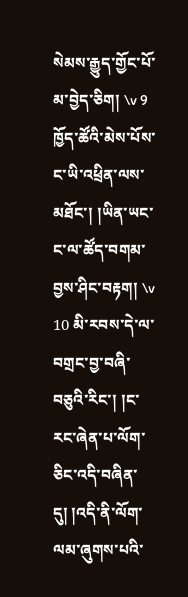སེམས་རྒྱུད་གྱོང་པོ་མ་བྱེད་ཅིག། \v 9 ཁྱོད་ཚོའི་མེས་པོས་ང་ཡི་འཕྲིན་ལས་མཐོང་། །ཡིན་ཡང་ང་ལ་ཚོད་བགམ་བྱས་ཤིང་བརྟག། \v 10 མི་རབས་དེ་ལ་བགྲང་བྱ་བཞི་བཅུའི་རིང་། །ང་རང་ཞེན་པ་ལོག་ཅིང་འདི་བཞིན་དུ། །འདི་ནི་ལོག་ལམ་ཞུགས་པའི་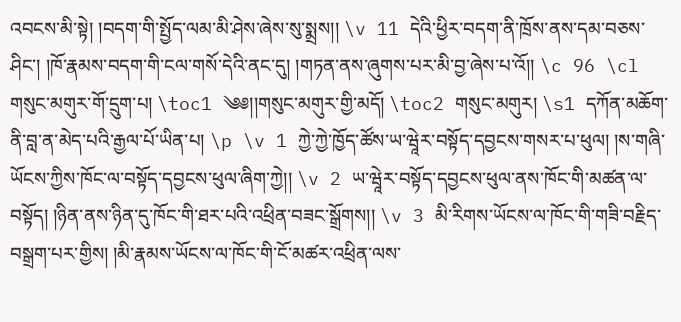འབངས་མི་སྟེ། །བདག་གི་སྤྱོད་ལམ་མི་ཤེས་ཞེས་སུ་སྨྲས།། \v 11 དེའི་ཕྱིར་བདག་ནི་ཁྲོས་ནས་དམ་བཅས་ཤིང་། །ཁོ་རྣམས་བདག་གི་ངལ་གསོ་དེའི་ནང་དུ། །གཏན་ནས་ཞུགས་པར་མི་བྱ་ཞེས་པ་འོ།། \c 96 \cl གསུང་མགུར་གོ་དྲུག་པ། \toc1 ༄༅།།གསུང་མགུར་གྱི་མདོ། \toc2 གསུང་མགུར། \s1 དཀོན་མཆོག་ནི་བླ་ན་མེད་པའི་རྒྱལ་པོ་ཡིན་པ། \p \v 1 ཀྱེ་ཀྱེ་ཁྱོད་ཚོས་ཡ་ཝཱེར་བསྟོད་དབྱངས་གསར་པ་ཕུལ། །ས་གཞི་ཡོངས་ཀྱིས་ཁོང་ལ་བསྟོད་དབྱངས་ཕུལ་ཞིག་ཀྱེ།། \v 2 ཡ་ཝཱེར་བསྟོད་དབྱངས་ཕུལ་ནས་ཁོང་གི་མཚན་ལ་བསྟོད། །ཉིན་ནས་ཉིན་དུ་ཁོང་གི་ཐར་པའི་འཕྲིན་བཟང་སྒྲོགས།། \v 3 མི་རིགས་ཡོངས་ལ་ཁོང་གི་གཟི་བརྗིད་བསྒྲག་པར་གྱིས། །མི་རྣམས་ཡོངས་ལ་ཁོང་གི་ངོ་མཚར་འཕྲིན་ལས་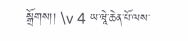སྒྲོགས།། \v 4 ཡ་ཝཱེ་ཆེན་པོ་ལས་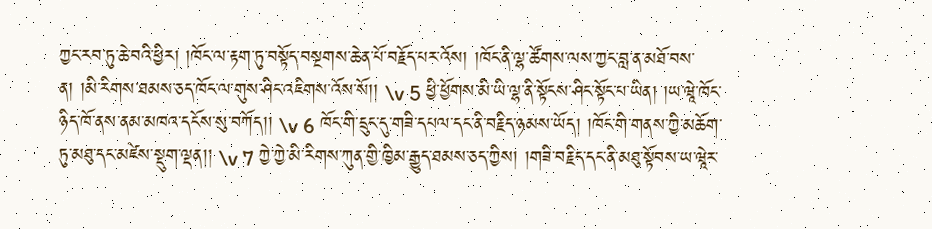ཀྱང་རབ་ཏུ་ཆེ་བའི་ཕྱིར། །ཁོང་ལ་རྟག་ཏུ་བསྟོད་བསྔགས་ཆེན་པོ་བརྗོད་པར་འོས། །ཁོང་ནི་ལྷ་ཚོགས་ལས་ཀྱང་བླ་ན་མཐོ་བས་ན། །མི་རིགས་ཐམས་ཅད་ཁོང་ལ་གུས་ཤིང་འཇིགས་འོས་སོ།། \v 5 ཕྱི་ཕྱོགས་མི་ཡི་ལྷ་ནི་སྟོངས་ཤིང་སྟོང་པ་ཡིན། །ཡ་ཝཱེ་ཁོང་ཉིད་ཁོ་ནས་ནམ་མཁའ་དངོས་སུ་བཀོད།། \v 6 ཁོང་གི་དྲུང་དུ་གཟི་དཔལ་དང་ནི་བརྗིད་ཉམས་ཡོད། །ཁོང་གི་གནས་ཀྱི་མཆོག་ཏུ་མཐུ་དང་མཛེས་སྡུག་ལྡན།། \v 7 ཀྱེ་ཀྱེ་མི་རིགས་ཀུན་གྱི་ཁྱིམ་རྒྱུད་ཐམས་ཅད་ཀྱིས། །གཟི་བརྗིད་དང་ནི་མཐུ་སྟོབས་ཡ་ཝཱེར་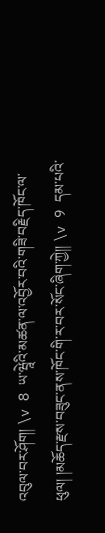འབུལ་བར་ཤོག། \v 8 ཡ་ཝཱེའི་མཚན་ལ་འབྱོར་བའི་གཟི་བརྗིད་ཁོང་ལ་ཕུལ། །མཆོད་རྫས་བཟུང་ནས་ཁོང་གི་ར་བར་སོང་ཞིག་ཀྱེ།། \v 9 དམ་པའི་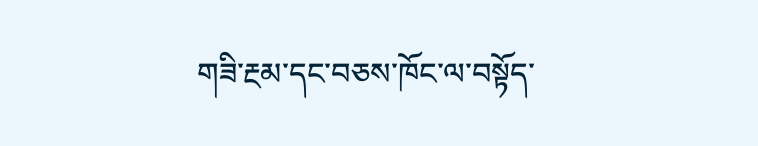གཟི་རྔམ་དང་བཅས་ཁོང་ལ་བསྟོད་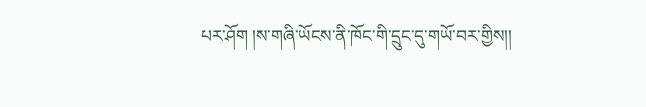པར་ཤོག །ས་གཞི་ཡོངས་ནི་ཁོང་གི་དྲུང་དུ་གཡོ་བར་གྱིས།།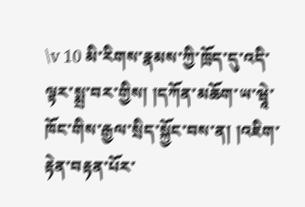\v 10 མི་རིགས་རྣམས་ཀྱི་ཁྲོད་དུ་འདི་ལྟར་སྨྲ་བར་གྱིས། །དཀོན་མཆོག་ཡ་ཝཱེ་ཁོང་གིས་རྒྱལ་སྲིད་སྐྱོང་བས་ན། །འཇིག་རྟེན་བརྟན་པོར་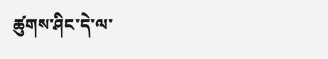ཚུགས་ཤིང་དེ་ལ་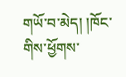གཡོ་བ་མེད། །ཁོང་གིས་ཕྱོགས་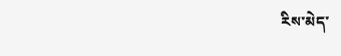རིས་མེད་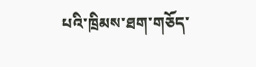པའི་ཁྲིམས་ཐག་གཅོད་